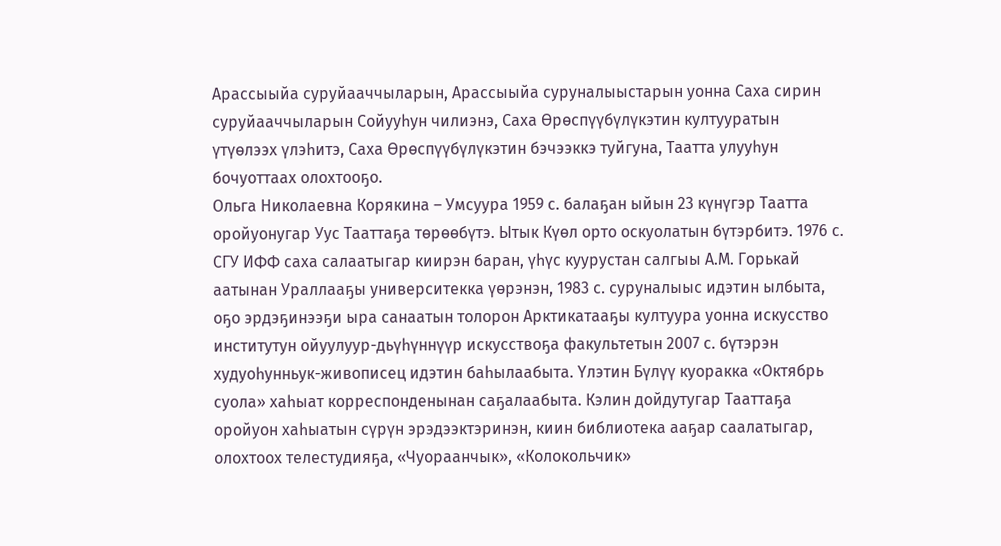Арассыыйа суруйааччыларын, Арассыыйа суруналыыстарын уонна Саха сирин суруйааччыларын Сойууһун чилиэнэ, Саха Өрөспүүбүлүкэтин култууратын үтүөлээх үлэһитэ, Саха Өрөспүүбүлүкэтин бэчээккэ туйгуна, Таатта улууһун бочуоттаах олохтооҕо.
Ольга Николаевна Корякина – Умсуура 1959 с. балаҕан ыйын 23 күнүгэр Таатта оройуонугар Уус Тааттаҕа төрөөбүтэ. Ытык Күөл орто оскуолатын бүтэрбитэ. 1976 с. СГУ ИФФ саха салаатыгар киирэн баран, үһүс куурустан салгыы А.М. Горькай аатынан Ураллааҕы университекка үөрэнэн, 1983 с. суруналыыс идэтин ылбыта, оҕо эрдэҕинээҕи ыра санаатын толорон Арктикатааҕы култуура уонна искусство институтун ойуулуур-дьүһүннүүр искусствоҕа факультетын 2007 с. бүтэрэн худуоһунньук-живописец идэтин баһылаабыта. Үлэтин Бүлүү куоракка «Октябрь суола» хаһыат корреспонденынан саҕалаабыта. Кэлин дойдутугар Тааттаҕа оройуон хаһыатын сүрүн эрэдээктэринэн, киин библиотека ааҕар саалатыгар, олохтоох телестудияҕа, «Чуораанчык», «Колокольчик»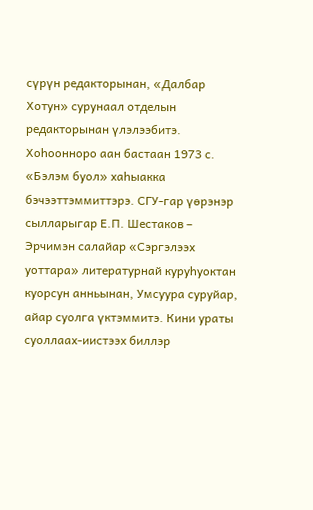сүрүн редакторынан, «Далбар Хотун» сурунаал отделын редакторынан үлэлээбитэ.
Хоһоонноро аан бастаан 1973 с. «Бэлэм буол» хаһыакка бэчээттэммиттэрэ. СГУ-гар үөрэнэр сылларыгар Е.П. Шестаков – Эрчимэн салайар «Сэргэлээх уоттара» литературнай куруһуоктан куорсун анньынан, Умсуура суруйар, айар суолга үктэммитэ. Кини ураты суоллаах-иистээх биллэр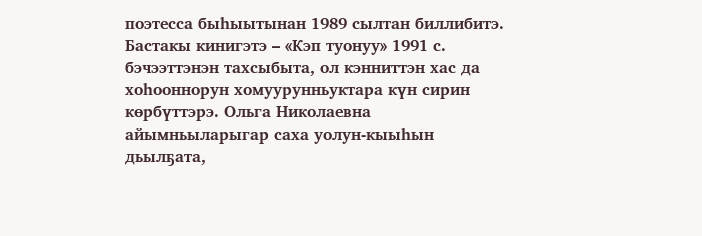поэтесса быһыытынан 1989 сылтан биллибитэ.
Бастакы кинигэтэ – «Кэп туонуу» 1991 с. бэчээттэнэн тахсыбыта, ол кэнниттэн хас да хоһооннорун хомуурунньуктара күн сирин көрбүттэрэ. Ольга Николаевна айымньыларыгар саха уолун-кыыһын дьылҕата,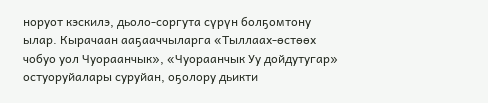норуот кэскилэ, дьоло-соргута сүрүн болҕомтону ылар. Кырачаан ааҕааччыларга «Тыллаах-өстөөх чобуо уол Чуораанчык», «Чуораанчык Уу дойдутугар» остуоруйалары суруйан, оҕолору дьикти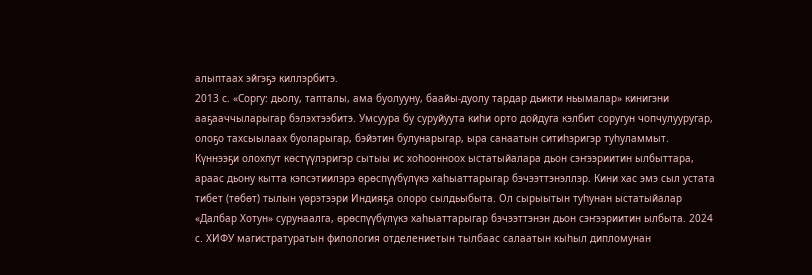алыптаах эйгэҕэ киллэрбитэ.
2013 с. «Соргу: дьолу, тапталы, ама буолууну, баайы-дуолу тардар дьикти ньымалар» кинигэни ааҕааччыларыгар бэлэхтээбитэ. Умсуура бу суруйуута киһи орто дойдуга кэлбит соругун чопчулууругар, олоҕо тахсыылаах буоларыгар, бэйэтин булунарыгар, ыра санаатын ситиһэригэр туһуламмыт. Күннээҕи олохпут көстүүлэригэр сытыы ис хоһоонноох ыстатыйалара дьон сэҥээриитин ылбыттара, араас дьону кытта кэпсэтиилэрэ өрөспүүбүлүкэ хаһыаттарыгар бэчээттэнэллэр. Кини хас эмэ сыл устата тибет (төбөт) тылын үөрэтээри Индияҕа олоро сылдьыбыта. Ол сырыытын туһунан ыстатыйалар «Далбар Хотун» сурунаалга, өрөспүүбүлүкэ хаһыаттарыгар бэчээттэнэн дьон сэҥээриитин ылбыта. 2024 с. ХИФУ магистратуратын филология отделениетын тылбаас салаатын кыһыл дипломунан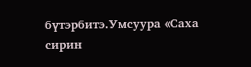бүтэрбитэ.Умсуура «Саха сирин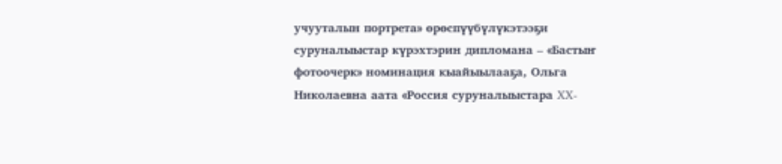учууталын портрета» өрөспүүбүлүкэтээҕи суруналыыстар күрэхтэрин дипломана – «Бастыҥ фотоочерк» номинация кыайыылааҕа, Ольга Николаевна аата «Россия суруналыыстара XX-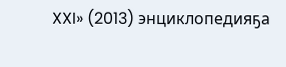XXI» (2013) энциклопедияҕа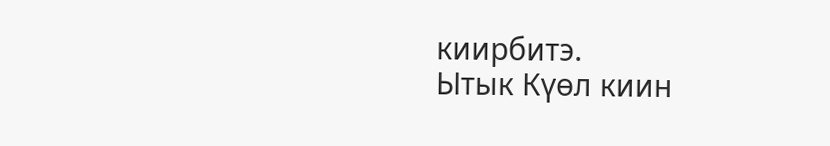киирбитэ.
Ытык Күөл киин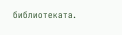библиотеката.